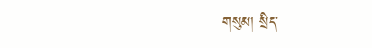གསུམ། སྲིད་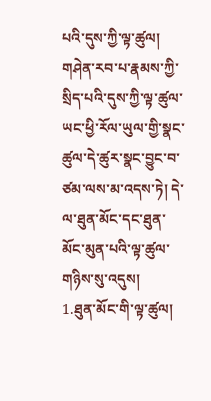པའི་དུས་ཀྱི་ལྟ་ཚུལ།
གཤེན་རབ་པ་རྣམས་ཀྱི་སྲིད་པའི་དུས་ཀྱི་ལྟ་ཚུལ་ཡང་ཕྱི་རོལ་ཡུལ་གྱི་སྣང་ཚུལ་དེ་ཚུར་སྣང་བྱུང་བ་ཙམ་ལས་མ་འདས་ཏེ། དེ་ལ་ཐུན་མོང་དང་ཐུན་མོང་མུན་པའི་ལྟ་ཚུལ་གཉིས་སུ་འདུས།
1.ཐུན་མོང་གི་ལྟ་ཚུལ།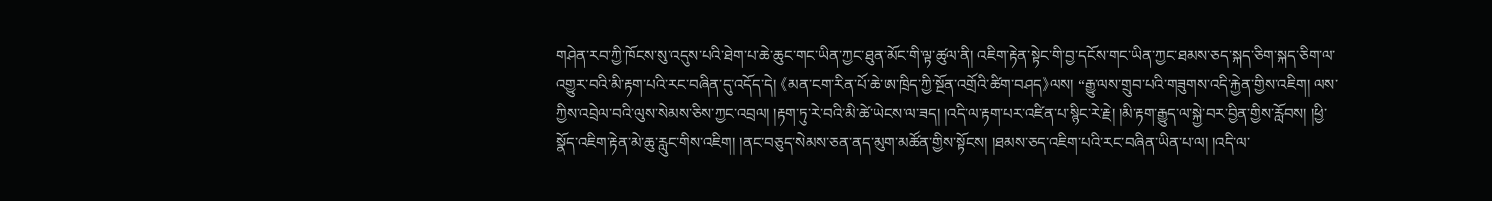གཤེན་རབ་ཀྱི་ཁོངས་སུ་འདུས་པའི་ཐེག་པ་ཆེ་ཆུང་གང་ཡིན་ཀྱང་ཐུན་མོང་གི་ལྟ་ཚུལ་ནི། འཇིག་རྟེན་སྟེང་གི་བྱ་དངོས་གང་ཡིན་ཀྱང་ཐམས་ཅད་སྐད་ཅིག་སྐད་ཅིག་ལ་འགྱུར་བའི་མི་རྟག་པའི་རང་བཞིན་དུ་འདོད་དེ། 《མན་ངག་རིན་པོ་ཆེ་ཨ་ཁྲིད་ཀྱི་སྔོན་འགྲོའི་ཚིག་བཤད》ལས། “རྒྱུ་ལས་གྲུབ་པའི་གཟུགས་འདི་རྐྱེན་གྱིས་འཇིག། ལས་ཀྱིས་འབྲེལ་བའི་ལུས་སེམས་ཅིས་ཀྱང་འབྲལ། །རྟག་ཏུ་རེ་བའི་མི་ཚེ་ཡེངས་ལ་ཟད། །འདི་ལ་རྟག་པར་འཛིན་པ་སྙིང་རེ་རྗེ། །མི་རྟག་རྒྱུད་ལ་སྐྱེ་བར་བྱིན་གྱིས་རློབས། །ཕྱི་སྣོད་འཇིག་རྟེན་མེ་ཆུ་རླུང་གིས་འཇིག། །ནང་བཅུད་སེམས་ཅན་ནད་མུག་མཚོན་གྱིས་སྟོངས། །ཐམས་ཅད་འཇིག་པའི་རང་བཞིན་ཡིན་པ་ལ། །འདི་ལ་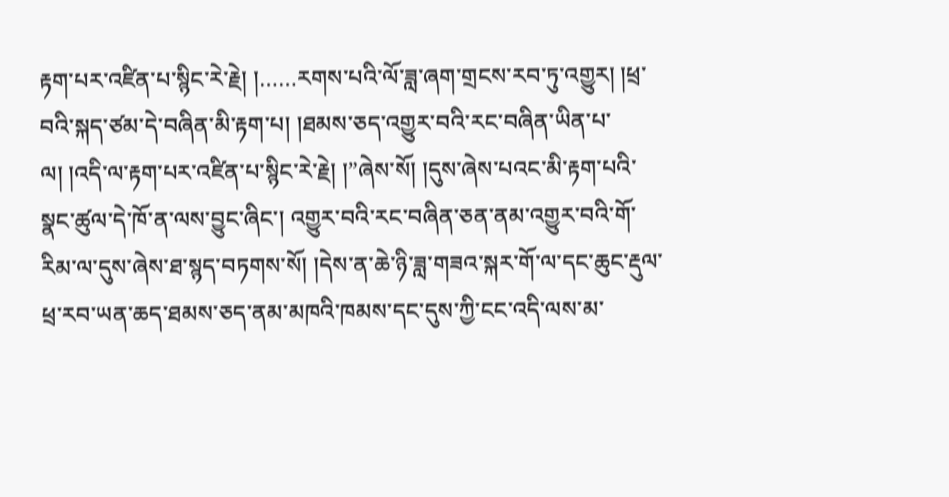རྟག་པར་འཛིན་པ་སྙིང་རེ་རྗེ། །……རགས་པའི་ལོ་ཟླ་ཞག་གྲངས་རབ་ཏུ་འགྱུར། །ཕྲ་བའི་སྐད་ཙམ་དེ་བཞིན་མི་རྟག་པ། །ཐམས་ཅད་འགྱུར་བའི་རང་བཞིན་ཡིན་པ་ལ། །འདི་ལ་རྟག་པར་འཛིན་པ་སྙིང་རེ་རྗེ། །”ཞེས་སོ། །དུས་ཞེས་པའང་མི་རྟག་པའི་སྣང་ཚུལ་དེ་ཁོ་ན་ལས་བྱུང་ཞིང་། འགྱུར་བའི་རང་བཞིན་ཅན་ནམ་འགྱུར་བའི་གོ་རིམ་ལ་དུས་ཞེས་ཐ་སྙད་བཏགས་སོ། །དེས་ན་ཆེ་ཉི་ཟླ་གཟའ་སྐར་གོ་ལ་དང་ཆུང་རྡུལ་ཕྲ་རབ་ཡན་ཆད་ཐམས་ཅད་ནམ་མཁའི་ཁམས་དང་དུས་ཀྱི་ངང་འདི་ལས་མ་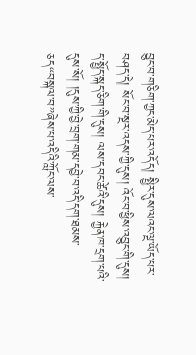བྱུང་བ་གཅིག་ཀྱང་མེད་པར་འདོད། སྤྱིར་དུས་ལའང་ལྔ་ཡོད་པར་བཤད་དེ། སོང་བ་སྔར་འདས་ཀྱི་དུས། འོང་བ་ཕྱིས་འབྱུང་གི་དུས། ད་སྤྱོད་སྐད་ཅིག་གི་དུས། ལས་དབང་ཚེའི་དུས། རྐྱེན་ཁ་དྲག་པའི་དུས་སོ། །དུས་ཀྱི་བྱེ་བྲག་གམ་དབྱེ་བ་འདི་དག་ཐམས་ཅད“བསྐལ་བ”ཞེས་པ་འདིའི་ཀློང་ལས་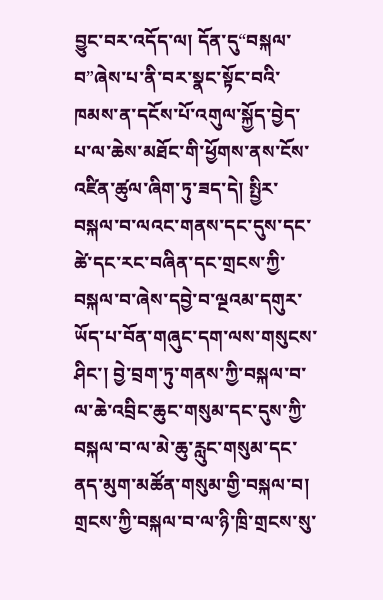བྱུང་བར་འདོད་ལ། དོན་དུ“བསྐལ་བ”ཞེས་པ་ནི་བར་སྣང་སྟོང་བའི་ཁམས་ན་དངོས་པོ་འགུལ་སྐྱོད་བྱེད་པ་ལ་ཆེས་མཐོང་གི་ཕྱོགས་ནས་ངོས་འཛིན་ཚུལ་ཞིག་ཏུ་ཟད་དེ། སྤྱིར་བསྐལ་བ་ལའང་གནས་དང་དུས་དང་ཚེ་དང་རང་བཞིན་དང་གྲངས་ཀྱི་བསྐལ་བ་ཞེས་དབྱེ་བ་ལྔའམ་དགུར་ཡོད་པ་བོན་གཞུང་དག་ལས་གསུངས་ཤིང་། བྱེ་བྲག་ཏུ་གནས་ཀྱི་བསྐལ་བ་ལ་ཆེ་འབྲིང་ཆུང་གསུམ་དང་དུས་ཀྱི་བསྐལ་བ་ལ་མེ་ཆུ་རླུང་གསུམ་དང་ནད་མུག་མཚོན་གསུམ་གྱི་བསྐལ་བ། གྲངས་ཀྱི་བསྐལ་བ་ལ་ཉི་ཁྲི་གྲངས་སུ་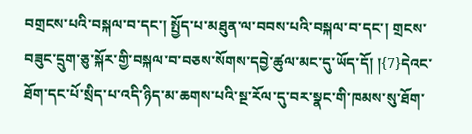བགྲངས་པའི་བསྐལ་བ་དང་། སྤྱོད་པ་མཐུན་ལ་བབས་པའི་བསྐལ་བ་དང་། གྲངས་བཟུང་དྲུག་ཅུ་སྐོར་གྱི་བསྐལ་བ་བཅས་སོགས་དབྱེ་ཚུལ་མང་དུ་ཡོད་དོ། །{7}དེའང་ཐོག་དང་པོ་སྲིད་པ་འདི་ཉིད་མ་ཆགས་པའི་སྔ་རོལ་དུ་བར་སྣང་གི་ཁམས་སུ་ཐོག་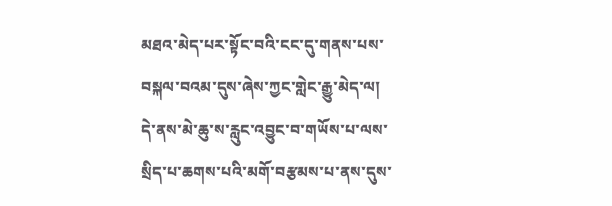མཐའ་མེད་པར་སྟོང་བའི་ངང་དུ་གནས་པས་བསྐལ་བའམ་དུས་ཞེས་ཀྱང་གླེང་རྒྱུ་མེད་ལ། དེ་ནས་མེ་ཆུ་ས་རླུང་འབྱུང་བ་གཡོས་པ་ལས་སྲིད་པ་ཆགས་པའི་མགོ་བརྩམས་པ་ནས་དུས་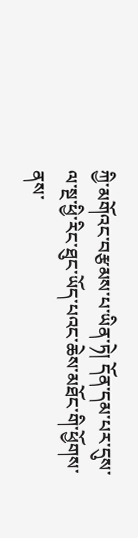ཀྱི་མགོའང་བརྩམས་པ་ཡིན་ཏེ། དོན་དམ་པར་དུས་ལ་སྔ་ཕྱི་རིང་ཐུང་ཡོད་པའང་ཆེས་མཐོང་གི་ཕྱོགས་ནས་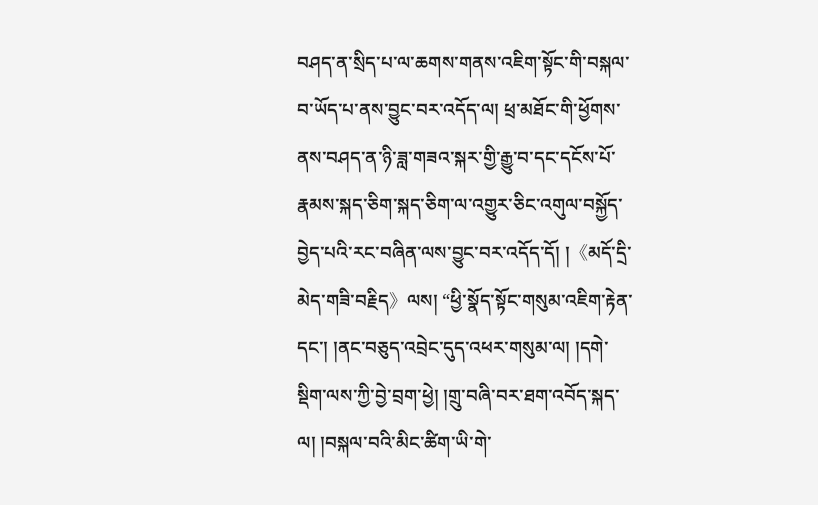བཤད་ན་སྲིད་པ་ལ་ཆགས་གནས་འཇིག་སྟོང་གི་བསྐལ་བ་ཡོད་པ་ནས་བྱུང་བར་འདོད་ལ། ཕྲ་མཐོང་གི་ཕྱོགས་ནས་བཤད་ན་ཉི་ཟླ་གཟའ་སྐར་གྱི་རྒྱུ་བ་དང་དངོས་པོ་རྣམས་སྐད་ཅིག་སྐད་ཅིག་ལ་འགྱུར་ཅིང་འགུལ་བསྐྱོད་བྱེད་པའི་རང་བཞིན་ལས་བྱུང་བར་འདོད་དོ། །《མདོ་དྲི་མེད་གཟི་བརྗིད》ལས། “ཕྱི་སྣོད་སྟོང་གསུམ་འཇིག་རྟེན་དང་། །ནང་བཅུད་འབྲེང་དུད་འཕར་གསུམ་ལ། །དགེ་སྡིག་ལས་ཀྱི་བྱེ་བྲག་ཕྱེ། །གྲུ་བཞི་བར་ཐག་འབོད་སྐད་ལ། །བསྐལ་བའི་མིང་ཚིག་ཡི་གེ་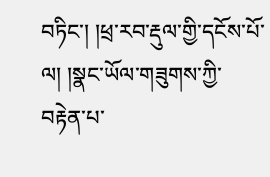བཏིང་། །ཕྲ་རབ་རྡུལ་གྱི་དངོས་པོ་ལ། །སྣང་ཡོལ་གཟུགས་ཀྱི་བརྟེན་པ་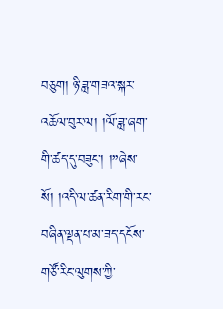བཅུག། ཉི་ཟླ་གཟའ་སྐར་འཆོལ་བུར་ལ། །ལོ་ཟླ་ཞག་གི་ཚད་དུ་བཟུང་། །”ཞེས་སོ། །འདི་ལ་ཚན་རིག་གི་རང་བཞིན་ལྡན་པ་མ་ཟད་དངོས་གཙོ་རིང་ལུགས་ཀྱི་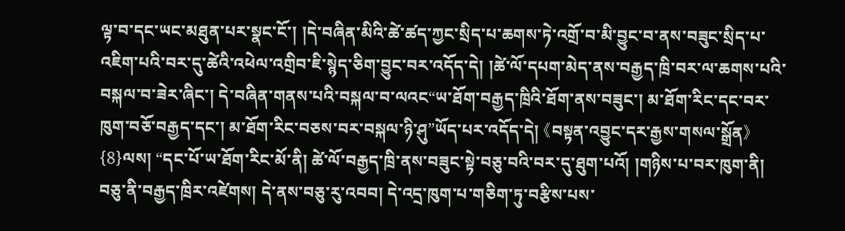ལྟ་བ་དང་ཡང་མཐུན་པར་སྣང་ངོ་། །དེ་བཞིན་མིའི་ཚེ་ཚད་ཀྱང་སྲིད་པ་ཆགས་ཏེ་འགྲོ་བ་མི་བྱུང་བ་ནས་བཟུང་སྲིད་པ་འཇིག་པའི་བར་དུ་ཚེའི་འཕེལ་འགྲིབ་ཇི་སྙེད་ཅིག་བྱུང་བར་འདོད་དེ། །ཚེ་ལོ་དཔག་མེད་ནས་བརྒྱད་ཁྲི་བར་ལ་ཆགས་པའི་བསྐལ་བ་ཟེར་ཞིང་། དེ་བཞིན་གནས་པའི་བསྐལ་བ་ལའང“ཡ་ཐོག་བརྒྱད་ཁྲིའི་ཐོག་ནས་བཟུང་། མ་ཐོག་རིང་དང་བར་ཁུག་བཅོ་བརྒྱད་དང་། མ་ཐོག་རིང་བཅས་བར་བསྐལ་ཉི་ཤུ”ཡོད་པར་འདོད་དེ། 《བསྟན་འབྱུང་དར་རྒྱས་གསལ་སྒྲོན》{8}ལས། “དང་པོ་ཡ་ཐོག་རིང་མོ་ནི། ཚེ་ལོ་བརྒྱད་ཁྲི་ནས་བཟུང་སྟེ་བཅུ་བའི་བར་དུ་ཐུག་པའོ། །གཉིས་པ་བར་ཁུག་ནི། བཅུ་ནི་བརྒྱད་ཁྲིར་འཛེགས། དེ་ནས་བཅུ་རུ་འབབ། དེ་འདྲ་ཁུག་པ་གཅིག་ཏུ་བརྩིས་པས་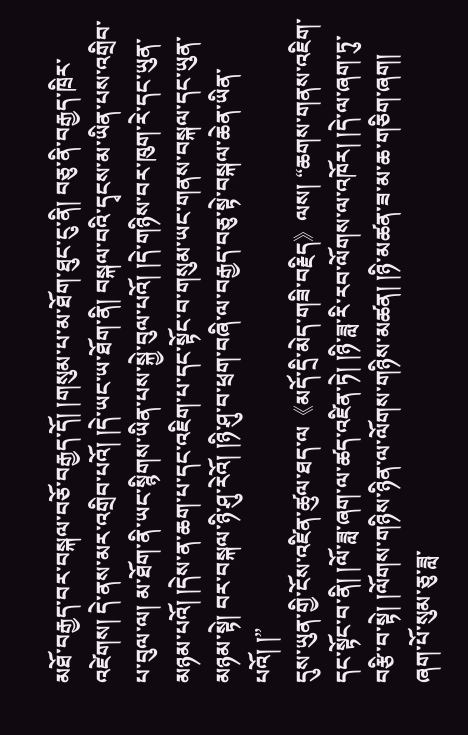མཐོ་བརྒྱད་བར་བསྐལ་བཅོ་བརྒྱད་དོ། །གསུམ་པ་མ་ཐོག་ཐུང་ངུ་ནི། བཅུ་ནི་བརྒྱད་ཁྲིར་འཛེགས། དེ་ནས་མར་འགྲིབ་པའོ། །དེ་ཡང་ཡ་ཐོག་ནི། བསྐལ་བའི་དྭངས་མ་ཡིན་པས་འགྲིབ་པ་བུལ་ལ། མ་ཐོག་ནི་ཡང་སྙིགས་ཡིན་པས་སྐྱེ་བུལ་པའོ། །དེ་གཉིས་བར་ཁུག་རེ་དང་ཡུན་མཉམ་པའོ། །དེས་ན་ཆག་པ་དང་འཇིག་པ་དང་སྟོང་བ་གསུམ་ཡང་གནས་བསྐལ་དང་ཡུན་མཉམ་སྟེ། བར་བསྐལ་ཉི་ཤུ་རེའོ། །ཉི་ཤུ་བ་ཕྲག་བཞི་ལ་བརྒྱད་བཅུ་སྟེ་བསྐལ་ཆེན་ཡིན་པའོ། །”
དུས་ཡུན་གྱི་ངོས་འཛིན་ཚུལ་ཐད་ལ《མདོ་དྲི་མེད་གཟི་བརྗིད》ལས། “ཆགས་གནས་འཇིག་དང་སྟོང་བ་ནི། །ལོ་ཟླ་ཞག་ལ་ཚད་འཛིན་ཏེ། །ཉི་ཟླ་རི་རབ་ལོགས་ལ་འཁོར། །དེ་ལ་ཞག་ཏུ་བརྩི་བ་སྟེ། །ལོགས་གཉིས་ཉིན་ལ་ལོགས་གཉིས་མཚན། །ཉི་མཚན་ཟ་མ་ཆ་གཅིག་ཞག། ཞག་པོ་སུམ་ཅུ་ཟླ་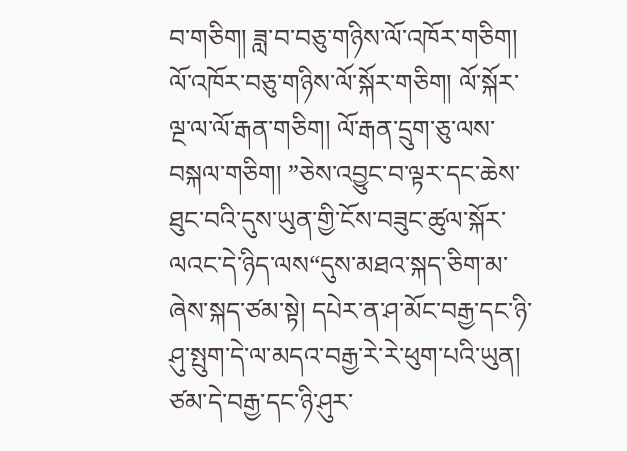བ་གཅིག། ཟླ་བ་བཅུ་གཉིས་ལོ་འཁོར་གཅིག། ལོ་འཁོར་བཅུ་གཉིས་ལོ་སྐོར་གཅིག། ལོ་སྐོར་ལྔ་ལ་ལོ་རྒན་གཅིག། ལོ་རྒན་དྲུག་ཅུ་ལས་བསྐལ་གཅིག། ”ཅེས་འབྱུང་བ་ལྟར་དང་ཆེས་ཐུང་བའི་དུས་ཡུན་གྱི་ངོས་བཟུང་ཚུལ་སྐོར་ལའང་དེ་ཉིད་ལས“དུས་མཐའ་སྐད་ཅིག་མ་ཞེས་སྐད་ཙམ་སྟེ། དཔེར་ན་ཤ་མོང་བརྒྱ་དང་ཉི་ཤུ་སྤུག་དེ་ལ་མདའ་བརྒྱ་རེ་རེ་ཕུག་པའི་ཡུན། ཙམ་དེ་བརྒྱ་དང་ཉི་ཤུར་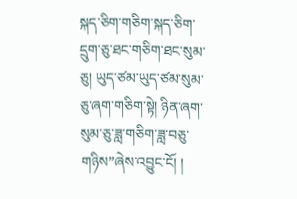སྐད་ཅིག་གཅིག་སྐད་ཅིག་དྲུག་ཅུ་ཐང་གཅིག་ཐང་སུམ་ཅུ། ཡུད་ཙམ་ཡུད་ཙམ་སུམ་ཅུ་ཞག་གཅིག་སྟེ། ཉིན་ཞག་སུམ་ཅུ་ཟླ་གཅིག་ཟླ་བཅུ་གཉིས”ཞེས་འབྱུང་ངོ། །